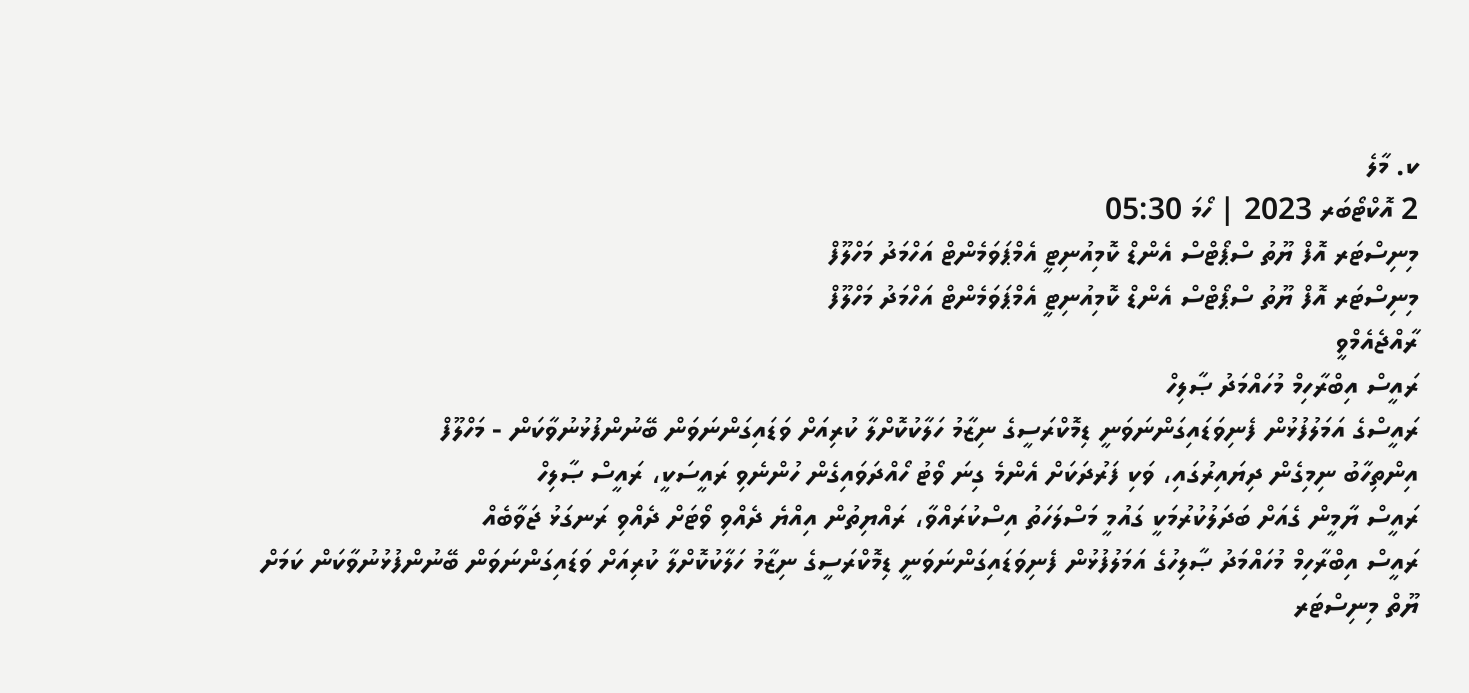ކ. މާލެ
2 އޮކްޓޯބަރ 2023 | ހޯމަ 05:30
މިނިސްޓަރ އޮފް ޔޫތު ސްޕޯޓްސް އެންޑް ކޮމިއުނިޓީ އެމްޕަވަމެންޓް އަހްމަދު މަހްލޫފް
މިނިސްޓަރ އޮފް ޔޫތު ސްޕޯޓްސް އެންޑް ކޮމިއުނިޓީ އެމްޕަވަމެންޓް އަހްމަދު މަހްލޫފް
ރާއްޖެއެމްވީ
ރައީސް އިބްރާހިމް މުހައްމަދު ޞާލިހް
ރައީސްގެ އަމަލުފުޅުން ފެނިވަޑައިގަންނަވަނީ ޑިމޮކްރަސީގެ ނިޒާމު ހަލާކުކޮށްލާ ކުރިއަށް ވަޑައިގަންނަވަން ބޭނުންފުޅުނުވާކަން - މަހްލޫފް
އިންތިހާބު ނިމިގެން ދިޔައިރުގައި، ވަކި ފަރުދަކަށް އެންމެ ގިނަ ވޯޓު ހޯއްދަވައިގެން ހުންނެވި ރައީސަކީ، ރައީސް ޞާލިހް
ރައީސް ޔާމީން ގެއަށް ބަދަލުކުރުމަކީ ގައުމީ މަސްލަހަތު އިސްކުރައްވާ، ރައްޔިތުން އިއްޔެ ދެއްވި ވޯޓަށް ދެއްވި ރަނގަޅު ޖަވާބެއް
ރައީސް އިބްރާހިމް މުހައްމަދު ޞާލިހުގެ އަމަލުފުޅުން ފެނިވަޑައިގަންނަވަނީ ޑިމޮކްރަސީގެ ނިޒާމު ހަލާކުކޮށްލާ ކުރިއަށް ވަޑައިގަންނަވަން ބޭނުންފުޅުނުވާކަން ކަމަށް ޔޫތް މިނިސްޓަރ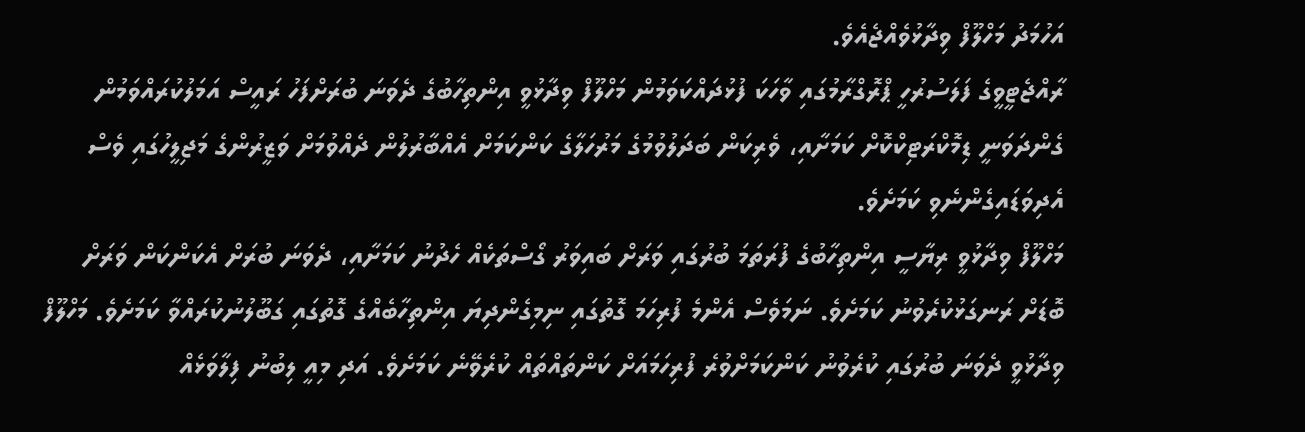އަހުމަދު މަހްލޫފް ވިދާޅުވެއްޖެއެވެ.
ރާއްޖެޓީވީގެ ފަލަސުރުހީ ޕްރޮގްރާމުގައި ވާހަކަ ފުޅުދައްކަވަމުން މަހްލޫފް ވިދާޅުވީ އިންތިހާބުގެ ދެވަނަ ބުރަށްފަހު ރައީސް އަމަލުކުރައްވަމުން ގެންދަވަނީ ޑިމޮކްރަޓިކްކޮށް ކަމަށާއި، ވެރިކަން ބަދަލުވުމުގެ މަރުހަލާގެ ކަންކަމަށް އެއްބާރުލުން ދެއްވުމަށް ވަޒީރުންގެ މަޖިލީހުގައި ވެސް އެދިވަޑައިގެންނެވި ކަމަށެވެ.
މަހްލޫފް ވިދާޅުވީ ރިޔާސީ އިންތިހާބުގެ ފުރަތަމަ ބުރުގައި ވަރަށް ބައިވަރު ގޯސްތަކެއް ހެދުނު ކަމަށާއި، ދެވަނަ ބުރަށް އެކަންކަން ވަރަށް ބޮޑަށް ރަނގަޅުކުރެވުނު ކަމަށެވެ. ނަމަވެސް އެންމެ ފުރިހަމަ ގޮތުގައި ނިމިގެންދިޔަ އިންތިހާބެއްގެ ގޮތުގައި ގަބޫލުނުކުރައްވާ ކަމަށެވެ. މަހްލޫފް ވިދާޅުވީ ދެވަނަ ބުރުގައި ކުރެވުނު ކަންކަމަށްވުރެ ފުރިހަމައަށް ކަންތައްތައް ކުރެވޭނެ ކަމަށެވެ. އަދި މިއީ ލިބުނު ފިލާވަޅެއް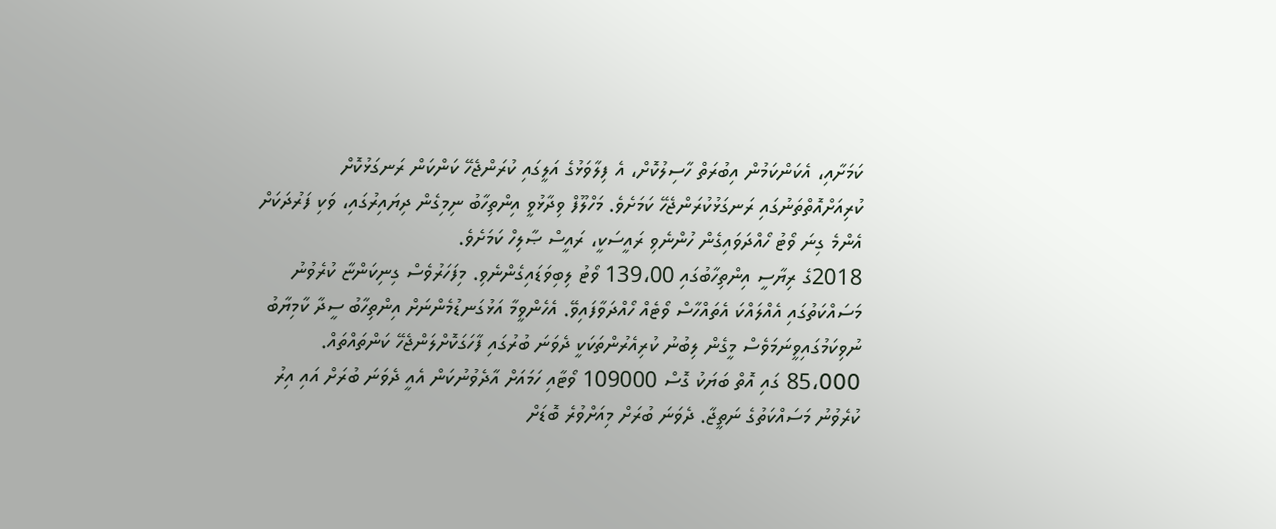ކަމަށާއި، އެކަންކަމުން އިބުރަތް ހާސިލުކޮށް، އެ ފިލާވަޅުގެ އަލީގައި ކުރަންޖެހޭ ކަންކަން ރަނގަޅުކޮށް ކުރިއަށްއޮތްތަނުގައި ރަނގަޅުކުރަންޖެހޭ ކަމަށެވެ. މަހްލޫފް ވިދާޅުވީ އިންތިހާބު ނިމިގެން ދިޔައިރުގައި، ވަކި ފަރުދަކަށް އެންމެ ގިނަ ވޯޓު ހޯއްދަވައިގެން ހުންނެވި ރައީސަކީ، ރައީސް ޞާލިހް ކަމަށެވެ.
2018ގެ ރިޔާސީ އިންތިހާބުގައި 139،00 ވޯޓު ލިބިވަޑައިގެންނެވި. މިފަހަރުވެސް ގިނިކަންޏާ ކުރެވުނު މަސައްކަތުގައި އެއްލައްކަ އެތައްހާސް ވޯޓެއް ހޯއްދަވާފައިވޭ. އެހެންވީމާ އަޅުގަނޑުމެންނަށް އިންތިހާބު ސީދާ ކާމިޔާބު ނުވިކަމުގައިވީނަމަވެސް މީގެން ލިބުނު ކުރިއެރުންތަކަކީ ދެވަނަ ބުރުގައި ފާހަގަކޮށްލަންޖެހޭ ކަންތައްތައް. 85،000 ގައި އޮތް ބަޔަކު ގޮސް 109000 ވޯޓާއި ހަމައަށް އާދެވުނުކަން އެއީ ދެވަނަ ބުރަށް އައި އިރު ކުރެވުނު މަސައްކަތުގެ ނަތީޖާ. ދެވަނަ ބުރަށް މިއަށްވުރެ ބޮޑަށް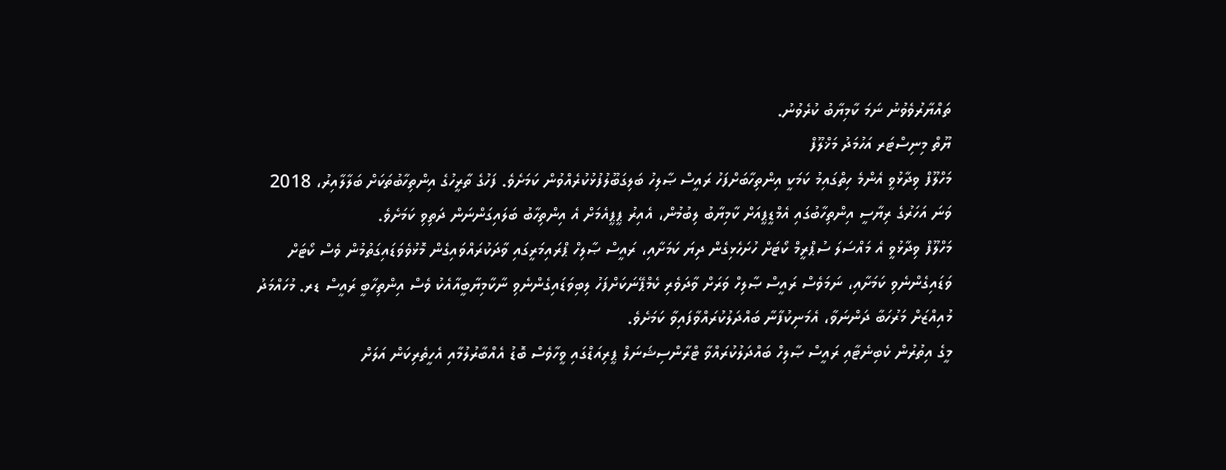ތައްޔާރުވެވުނު ނަމަ ކާމިޔާބު ކުރެވުނު.
ޔޫތް މިނިސްޓަރ އަހުމަދު މަޚްލޫފް
މަހްލޫފް ވިދާޅުވީ އެންމެ ހިތްގައިމު ކަމަކީ އިންތިހާބަށްފަހު ރައީސް ޞާލިހު ބަލިގަބޫލުފުޅުކުރެއްވުން ކަމަށެވެ. ފަހުގެ ތާރީހުގެ އިންތިހާބުތަކަށް ބަލާލާއިރު، 2018 ވަނަ އަހަރުގެ ރިޔާސީ އިންތިހާބުގައި އެމްޑީޕީއަށް ކާމިޔާބު ލިބުމުން، އެއިރު ޕީޕީއެމަށް އެ އިންތިހާބު ބަލައިގަންނަން ދަތިވި ކަމަށެވެ.
މަހްލޫފް ވިދާޅުވީ އެ މައްސަލަ ސުޕްރީމް ކޯޓަށް ހުށަހެޅިގެން ދިޔަ ކަމަށާއި، ރައީސް ޞާލިހް ޕްރައިމަރީގައި ވާދަކުރައްވައިގެން މޮޅުވެވަޑައިގަތުމުން ވެސް ކޯޓަށް ވަޑައިގެންނެވި ކަމަށާއި، ނަމަވެސް ރައީސް ޞާލިހް ވަރަށް ވާދަވެރި ކެމްޕޭނަކަށްފަހު ލިބިވަޑައިގެންނެވި ނާކާމިޔާބީއާއެކު ވެސް އިންތިހާބީ ރައީސް ޑރ. މުހައްމަދު މުއިއްޒަށް މަރުހަބާ ދަންނަވާ، އެމަނިކުފާނާ ބައްދަލުކުރައްވާފައިވާ ކަމަށެވެ.
މީގެ އިތުރުން ކެބިނެޓާއި ރައީސް ޞާލިހް ބައްދަލުކުރައްވާ ޓްރާންސިޝަނަލް ޕީރިއަޑްގައި ވީހާވެސް ބޮޑު އެއްބާރުލުމާއި އެހީތެރިކަން އަލަށް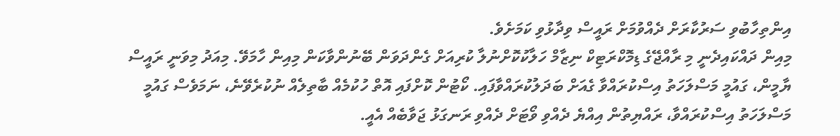އިންތިހާބުވި ސަރުކާރަށް ދެއްވުމަށް ރައީސް ވިދާޅުވި ކަމަށެވެ.
މިއިން ދައްކައިދެނީ މި ރާއްޖޭގެ ޑިމޮކްރަޓިކް ނިޒާމް ހަލާކުކޮށްނުލާ ކުރިއަށް ގެންދަވަން ބޭނުންވާކަން މިއިން ހާމަވޭ. މިއަދު މިވަނީ ރައީސް ޔާމީން، ގައުމީ މަސްލަހަތު އިސްކުރައްވާ ގެއަށް ބަދަލުކުރައްވާފައި. ކޯޓުން ކޮށްފައި އޮތް ހުކުމެއް ބާތިލެއް ނުކުރެވޭނެ، ނަމަވެސް ގައުމީ މަސްލަހަތު އިސްކުރައްވާ، ރައްޔިތުން އިއްޔެ ދެއްވި ވޯޓަށް ދެއްވި ރަނގަޅު ޖަވާބެއް އެއީ.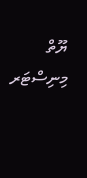ޔޫތް މިނިސްޓަރ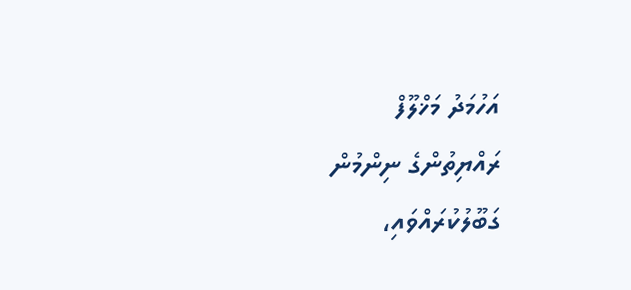އަހުމަދު މަޚްލޫފް
ރައްޔިތުންގެ ނިންމުން ގަބޫލުކުރައްވައި،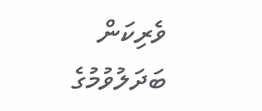ވެރިކަން ބަދަލުވުމުގެ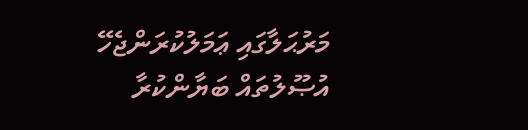މަރުޙަލާގައި ޢަމަލުކުރަންޖެހޭ އުޞޫލުތައް ބަޔާންކުރާ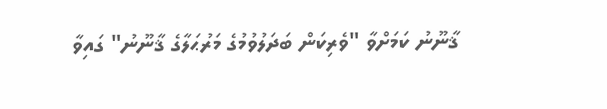ޤާނޫނު ކަމަށްވާ "ވެރިކަން ބަދަލުވުމުގެ މަރުޙަލާގެ ޤާނޫނު" ގައިވާ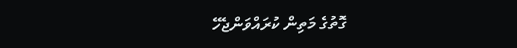ގޮތުގެ މަތިން ކުރައްވަންޖެހޭ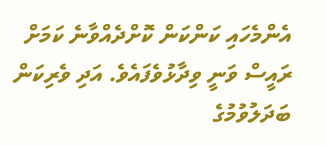އެންމެހައި ކަންކަން ކޮށްދެއްވާނެ ކަމަށް ރައީސް ވަނީ ވިދާޅުވެފައެވެ. އަދި ވެރިކަން ބަދަލުވުމުގެ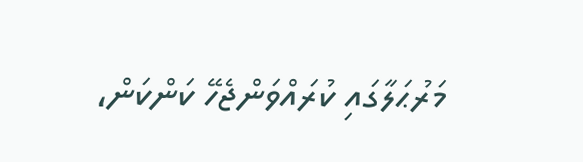މަރުޙަލާގައި ކުރައްވަންޖެހޭ ކަންކަން،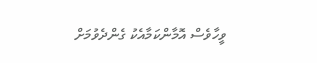ވީހާވެސް އޮމާންކަމާއެކު ގެންދެވުމަށް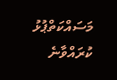މަސައްކަތްޕުޅު ކުރައްވާނެ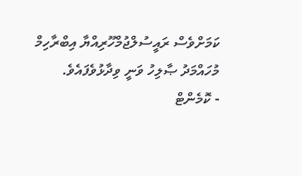ކަމަށްވެސް ރައީސުލްޖުމްހޫރިއްޔާ އިބްރާހިމް މުހައްމަދު ޞާލިހު ވަނީ ވިދާޅުވެފައެވެ.
- ކޮމެންޓް